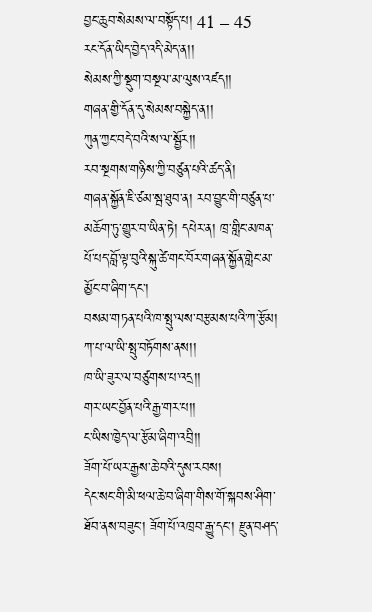བྱང་ཆུབ་སེམས་ལ་བསྟོད་པ། 41 – 45
རང་དོན་ཡིད་བྱེད་འདི་མེད་ན།།
སེམས་ཀྱི་སྡུག་བསྔལ་མ་ལུས་འཛད།།
གཞན་གྱི་དོན་དུ་སེམས་བསྐྱེད་ན།།
ཀུན་ཀྱང་བདེ་བའི་ས་ལ་སྦྱོར།།
རབ་སྔགས་གཉིས་ཀྱི་བཙུན་པའི་ཚད་ནི།
གཞན་སྐྱོན་ཇི་ཙམ་སྦ་ཐུབ་ན། རབ་བྱུང་གི་བཙུན་པ་མཆོག་ཏུ་གྱུར་བ་ཡིན་ཏེ། དཔེར་ན། ཁྲ་གླིང་མཁན་པོ་པད་བློ་ལྟ་བུའི་སྐུ་ཚེ་གང་བོར་གཞན་སྐྱོན་གླེང་མ་མྱོང་བ་ཞིག་དང་།
བསམ་གཏན་པའི་ཁ་སྤུ་ལས་བརྩམས་པའི་ཀ་རྩོམ།
ཀ་པ་ལ་ཡི་སྤུ་བཏོགས་ནས།།
ཁ་ཡི་ཟུར་ལ་བཙུགས་པ་འདྲ།།
གར་ཡང་བྱོན་པའི་རྒྱ་གར་པ།།
ང་ཡིས་ཁྱེད་ལ་རྩོམ་ཞིག་འབྲི།།
ཟོག་པོ་ཡར་རྒྱས་ཆེ་བའི་དུས་རབས།
དེང་སང་གི་མི་ཕལ་ཆེ་བ་ཞིག་གིས་གོ་སྐབས་ཤིག་ཐོབ་ནས་བཟུང་། ཟོག་པོ་འཁྲབ་རྒྱུ་དང་། རྫུན་བཤད་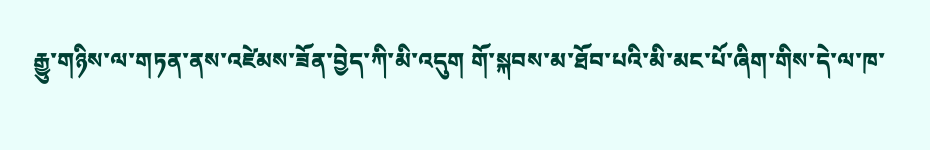རྒྱུ་གཉིས་ལ་གཏན་ནས་འཛེམས་ཟོན་བྱེད་ཀི་མི་འདུག གོ་སྐབས་མ་ཐོབ་པའི་མི་མང་པོ་ཞིག་གིས་དེ་ལ་ཁ་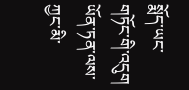སྨོད་ཡང་གཏོང་གི་འདུག
ཡོན་ཏན་ལས་ཀྱང་མི་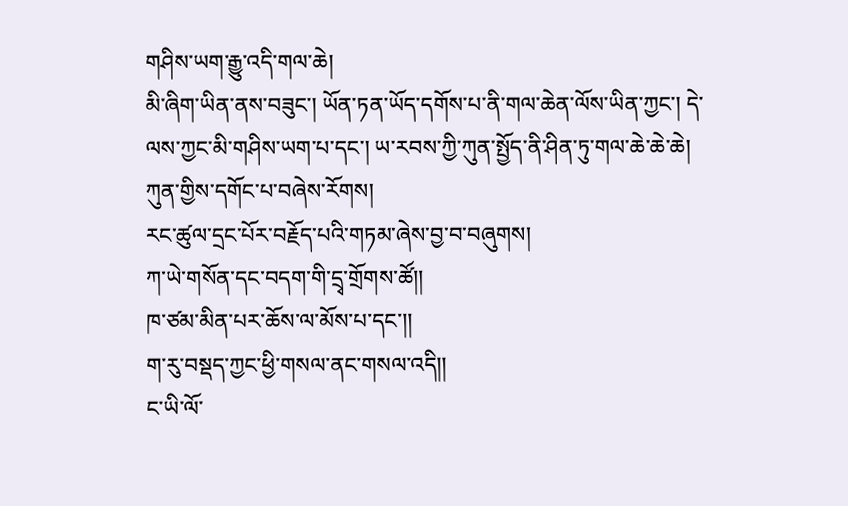གཤིས་ཡག་རྒྱུ་འདི་གལ་ཆེ།
མི་ཞིག་ཡིན་ནས་བཟུང་། ཡོན་ཏན་ཡོད་དགོས་པ་ནི་གལ་ཆེན་ལོས་ཡིན་ཀྱང་། དེ་ལས་ཀྱང་མི་གཤིས་ཡག་པ་དང་། ཡ་རབས་ཀྱི་ཀུན་སྤྱོད་ནི་ཤིན་ཏུ་གལ་ཆེ་ཆེ་ཆེ། ཀུན་གྱིས་དགོང་པ་བཞེས་རོགས།
རང་ཚུལ་དྲང་པོར་བརྗོད་པའི་གཏམ་ཞེས་བྱ་བ་བཞུགས།
ཀ་ཡེ་གསོན་དང་བདག་གི་དྲྭ་གྲོགས་ཚོ།།
ཁ་ཙམ་མིན་པར་ཆོས་ལ་མོས་པ་དང་།།
ག་རུ་བསྡད་ཀྱང་ཕྱི་གསལ་ནང་གསལ་འདི།།
ང་ཡི་ལོ་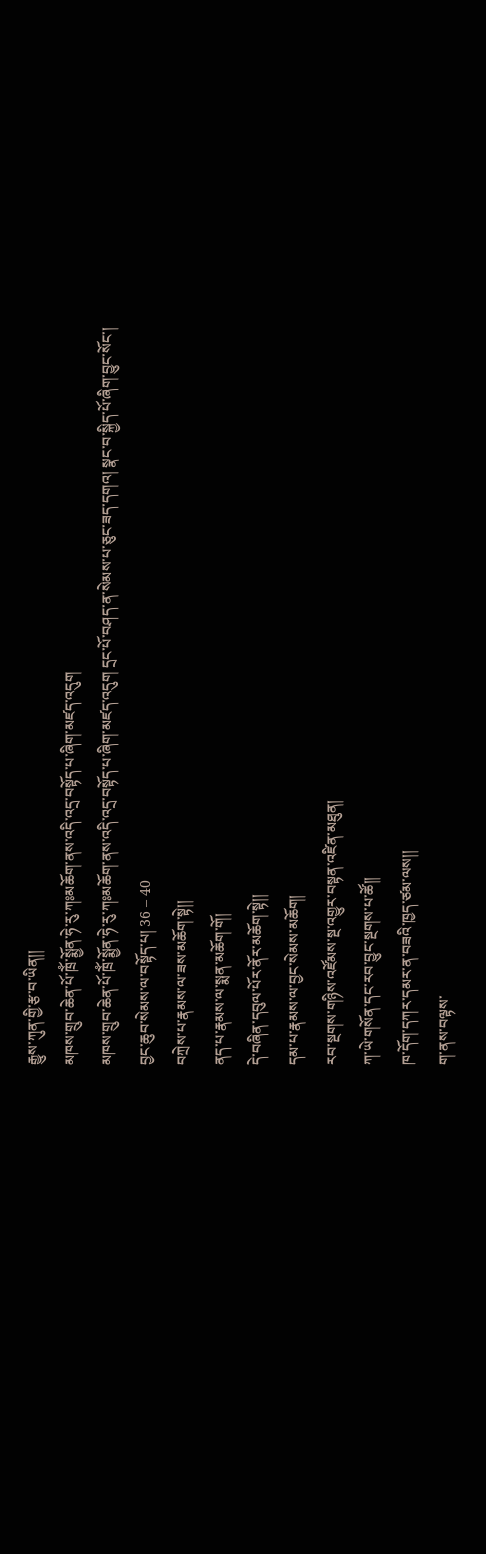རྒྱུས་ཀུན་གྱི་རྩ་བ་ཡིན།།
མཁས་གྲུབ་ཆེན་པོ་ཁྲོཾ་སྨྱོན་ཧེ་རུ་ཀཿམཆོག་ནས་འདི་འདྲ་བསྟོད་པ་ཞིག་མཛད་འདུག
མཁས་གྲུབ་ཆེན་པོ་ཁྲོཾ་སྨྱོན་ཧེ་རུ་ཀཿམཆོག་ནས་འདི་འདྲ་བསྟོད་པ་ཞིག་མཛད་འདུག དྲང་པོ་བཤད་ན་སེམས་པ་ཅུང་ཟད་དགའ། སྣང་བ་སྐྱིད་པོ་ཞིག་བྱུང་སོང་།
བྱང་ཆུབ་སེམས་ལ་བསྟོད་པ། 36 – 40
བཀྲེས་པ་རྣམས་ལ་ཟས་མཆོག་སྟེ།།
ནད་པ་རྣམས་ལ་སྨན་མཆོག་གོ།
དེ་བཞིན་དབུལ་པོར་ནོར་མཆོག་སྟེ།།
དམ་པ་རྣམས་ལ་བྱང་སེམས་མཆོག།
རབ་སྔགས་གཉིས་འཛོམས་སྔ་འགྱུར་བསྟན་འཛིན་མཐུན།
ཀ་ཡེ་གསོན་དང་རབ་བྱུང་སྔགས་པ་ཚོ།།
ཁ་དོག་དཀར་དམར་ན་བཟའི་ཁྱད་ཙམ་ལས།།
ག་ནས་བལྟས་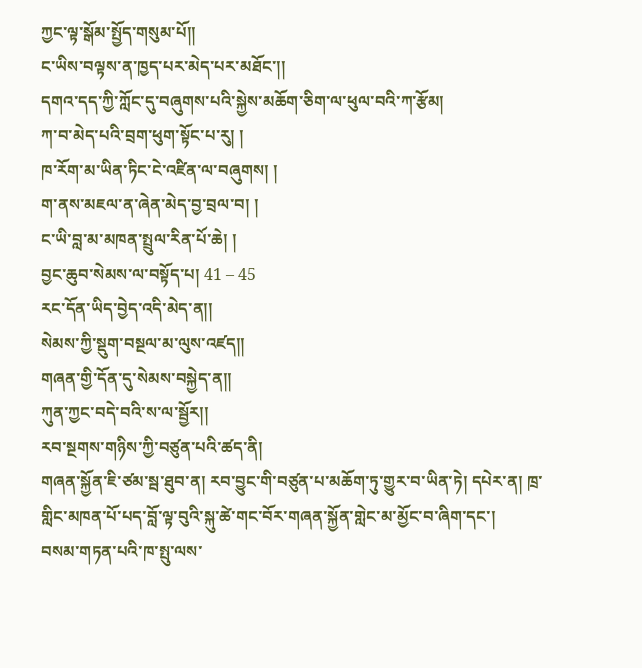ཀྱང་ལྟ་སྒོམ་སྤྱོད་གསུམ་པོ།།
ང་ཡིས་བལྟས་ན་ཁྱད་པར་མེད་པར་མཐོང་།།
དགའ་དད་ཀྱི་ཀློང་དུ་བཞུགས་པའི་སྐྱེས་མཆོག་ཅིག་ལ་ཕུལ་བའི་ཀ་རྩོམ།
ཀ་བ་མེད་པའི་བྲག་ཕུག་སྟོང་པ་རུ། །
ཁ་རོག་མ་ཡིན་ཏིང་ངེ་འཛིན་ལ་བཞུགས། །
ག་ནས་མཇལ་ན་ཞེན་མེད་བྱ་བྲལ་བ། །
ང་ཡི་བླ་མ་མཁན་སྤྲུལ་རིན་པོ་ཆེ། །
བྱང་ཆུབ་སེམས་ལ་བསྟོད་པ། 41 – 45
རང་དོན་ཡིད་བྱེད་འདི་མེད་ན།།
སེམས་ཀྱི་སྡུག་བསྔལ་མ་ལུས་འཛད།།
གཞན་གྱི་དོན་དུ་སེམས་བསྐྱེད་ན།།
ཀུན་ཀྱང་བདེ་བའི་ས་ལ་སྦྱོར།།
རབ་སྔགས་གཉིས་ཀྱི་བཙུན་པའི་ཚད་ནི།
གཞན་སྐྱོན་ཇི་ཙམ་སྦ་ཐུབ་ན། རབ་བྱུང་གི་བཙུན་པ་མཆོག་ཏུ་གྱུར་བ་ཡིན་ཏེ། དཔེར་ན། ཁྲ་གླིང་མཁན་པོ་པད་བློ་ལྟ་བུའི་སྐུ་ཚེ་གང་བོར་གཞན་སྐྱོན་གླེང་མ་མྱོང་བ་ཞིག་དང་།
བསམ་གཏན་པའི་ཁ་སྤུ་ལས་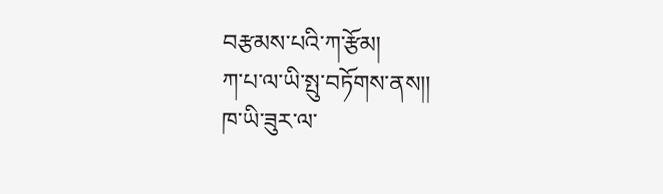བརྩམས་པའི་ཀ་རྩོམ།
ཀ་པ་ལ་ཡི་སྤུ་བཏོགས་ནས།།
ཁ་ཡི་ཟུར་ལ་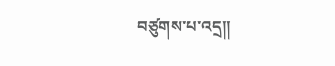བཙུགས་པ་འདྲ།།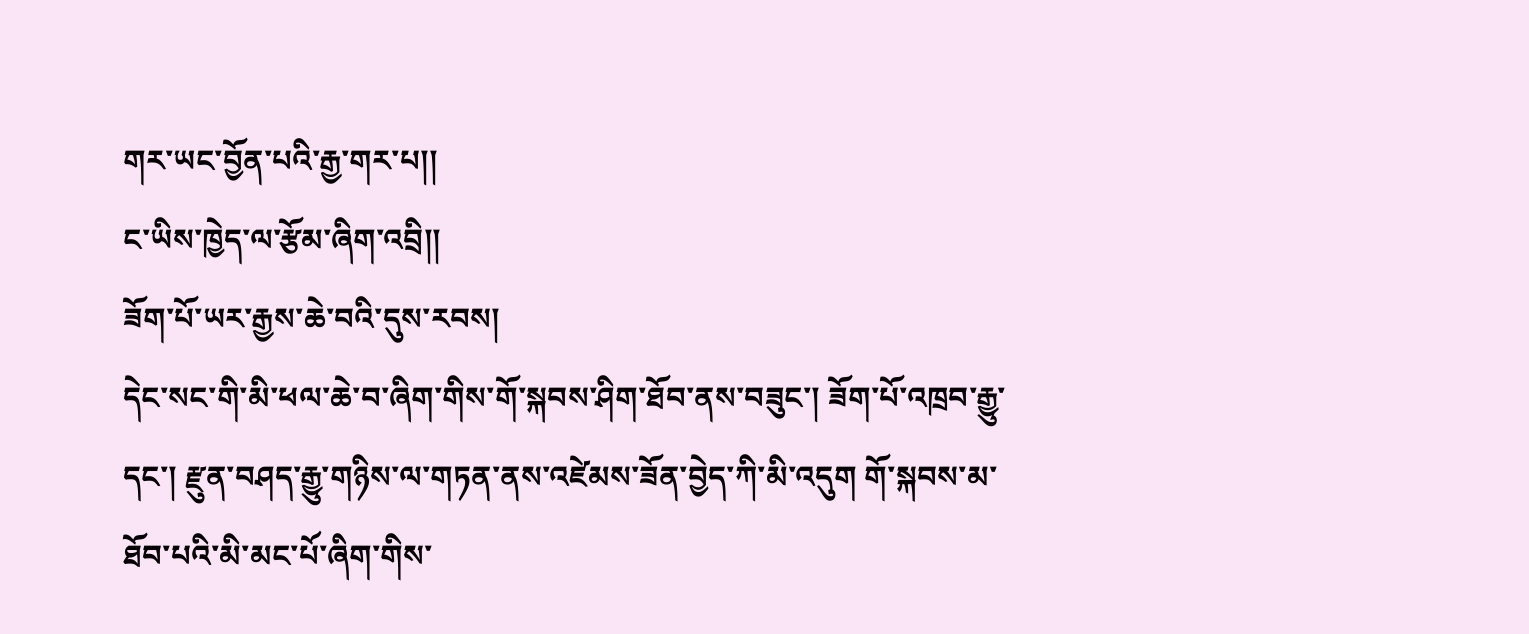གར་ཡང་བྱོན་པའི་རྒྱ་གར་པ།།
ང་ཡིས་ཁྱེད་ལ་རྩོམ་ཞིག་འབྲི།།
ཟོག་པོ་ཡར་རྒྱས་ཆེ་བའི་དུས་རབས།
དེང་སང་གི་མི་ཕལ་ཆེ་བ་ཞིག་གིས་གོ་སྐབས་ཤིག་ཐོབ་ནས་བཟུང་། ཟོག་པོ་འཁྲབ་རྒྱུ་དང་། རྫུན་བཤད་རྒྱུ་གཉིས་ལ་གཏན་ནས་འཛེམས་ཟོན་བྱེད་ཀི་མི་འདུག གོ་སྐབས་མ་ཐོབ་པའི་མི་མང་པོ་ཞིག་གིས་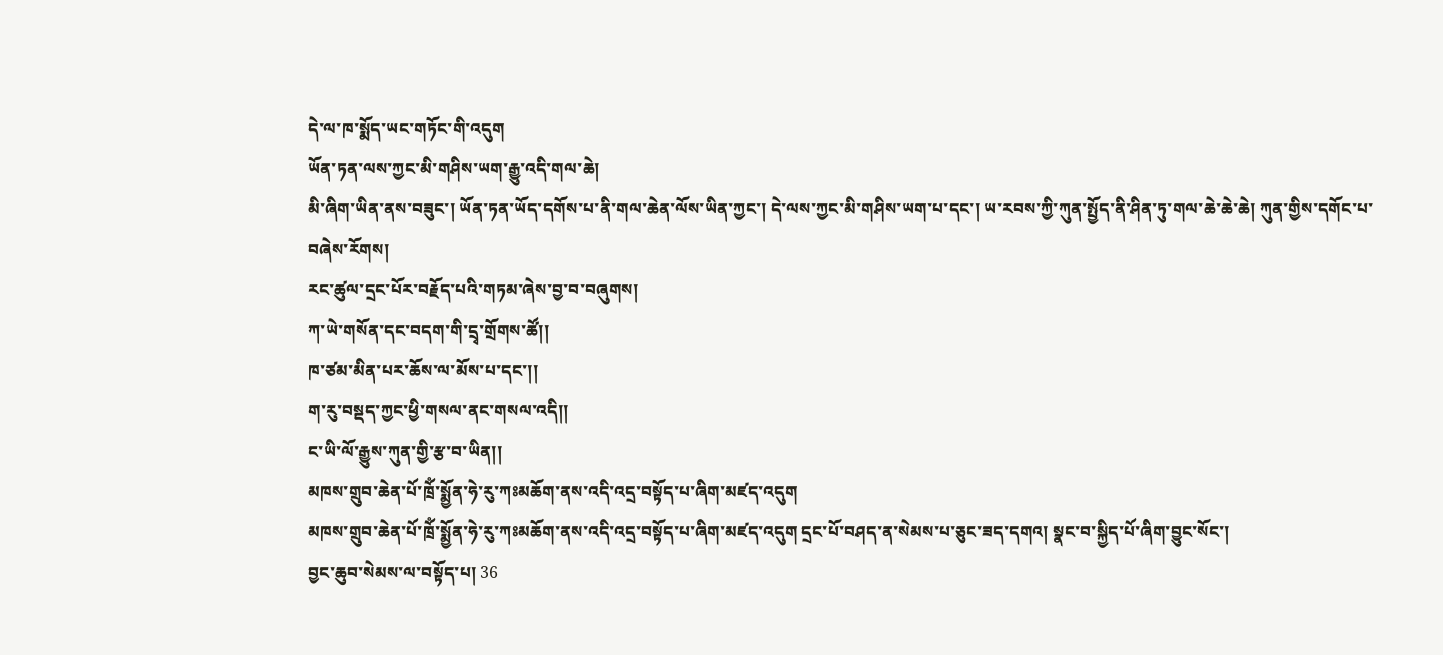དེ་ལ་ཁ་སྨོད་ཡང་གཏོང་གི་འདུག
ཡོན་ཏན་ལས་ཀྱང་མི་གཤིས་ཡག་རྒྱུ་འདི་གལ་ཆེ།
མི་ཞིག་ཡིན་ནས་བཟུང་། ཡོན་ཏན་ཡོད་དགོས་པ་ནི་གལ་ཆེན་ལོས་ཡིན་ཀྱང་། དེ་ལས་ཀྱང་མི་གཤིས་ཡག་པ་དང་། ཡ་རབས་ཀྱི་ཀུན་སྤྱོད་ནི་ཤིན་ཏུ་གལ་ཆེ་ཆེ་ཆེ། ཀུན་གྱིས་དགོང་པ་བཞེས་རོགས།
རང་ཚུལ་དྲང་པོར་བརྗོད་པའི་གཏམ་ཞེས་བྱ་བ་བཞུགས།
ཀ་ཡེ་གསོན་དང་བདག་གི་དྲྭ་གྲོགས་ཚོ།།
ཁ་ཙམ་མིན་པར་ཆོས་ལ་མོས་པ་དང་།།
ག་རུ་བསྡད་ཀྱང་ཕྱི་གསལ་ནང་གསལ་འདི།།
ང་ཡི་ལོ་རྒྱུས་ཀུན་གྱི་རྩ་བ་ཡིན།།
མཁས་གྲུབ་ཆེན་པོ་ཁྲོཾ་སྨྱོན་ཧེ་རུ་ཀཿམཆོག་ནས་འདི་འདྲ་བསྟོད་པ་ཞིག་མཛད་འདུག
མཁས་གྲུབ་ཆེན་པོ་ཁྲོཾ་སྨྱོན་ཧེ་རུ་ཀཿམཆོག་ནས་འདི་འདྲ་བསྟོད་པ་ཞིག་མཛད་འདུག དྲང་པོ་བཤད་ན་སེམས་པ་ཅུང་ཟད་དགའ། སྣང་བ་སྐྱིད་པོ་ཞིག་བྱུང་སོང་།
བྱང་ཆུབ་སེམས་ལ་བསྟོད་པ། 36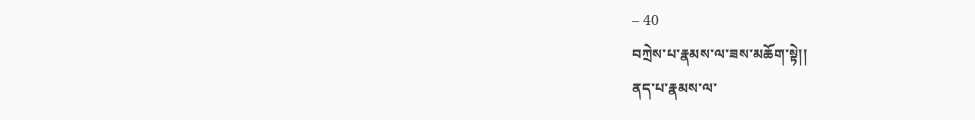– 40
བཀྲེས་པ་རྣམས་ལ་ཟས་མཆོག་སྟེ།།
ནད་པ་རྣམས་ལ་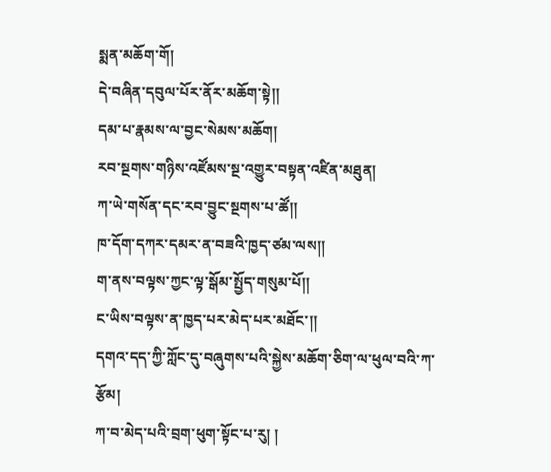སྨན་མཆོག་གོ།
དེ་བཞིན་དབུལ་པོར་ནོར་མཆོག་སྟེ།།
དམ་པ་རྣམས་ལ་བྱང་སེམས་མཆོག།
རབ་སྔགས་གཉིས་འཛོམས་སྔ་འགྱུར་བསྟན་འཛིན་མཐུན།
ཀ་ཡེ་གསོན་དང་རབ་བྱུང་སྔགས་པ་ཚོ།།
ཁ་དོག་དཀར་དམར་ན་བཟའི་ཁྱད་ཙམ་ལས།།
ག་ནས་བལྟས་ཀྱང་ལྟ་སྒོམ་སྤྱོད་གསུམ་པོ།།
ང་ཡིས་བལྟས་ན་ཁྱད་པར་མེད་པར་མཐོང་།།
དགའ་དད་ཀྱི་ཀློང་དུ་བཞུགས་པའི་སྐྱེས་མཆོག་ཅིག་ལ་ཕུལ་བའི་ཀ་རྩོམ།
ཀ་བ་མེད་པའི་བྲག་ཕུག་སྟོང་པ་རུ། །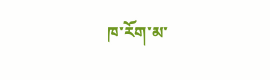ཁ་རོག་མ་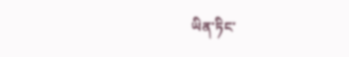ཡིན་ཏིང་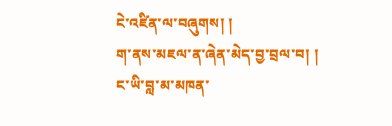ངེ་འཛིན་ལ་བཞུགས། །
ག་ནས་མཇལ་ན་ཞེན་མེད་བྱ་བྲལ་བ། །
ང་ཡི་བླ་མ་མཁན་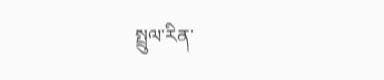སྤྲུལ་རིན་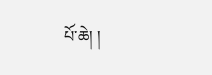པོ་ཆེ། །